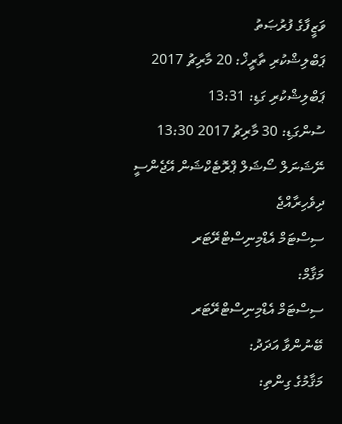ވަޒީފާގެ ފުރުޞަތު
ޕަބްލިޝްކުރި ތާރީޚް: 20 މާރިޗު 2017
ޕަބްލިޝްކުރި ގަޑި: 13:31
ސުންގަޑި: 30 މާރިޗު 2017 13:30
ނޭޝަނަލް ސޯޝަލް ޕްރޮޓެކްޝަން އޭޖެންސީ
ދިވެހިރާއްޖެ
ސިސްޓަމް އެޑްމިނިސްޓްރޭޓަރ
މަޤާމް:
ސިސްޓަމް އެޑްމިނިސްޓްރޭޓަރ
ބޭނުންވާ އަދަދު:
މަޤާމުގެ ގިންތި: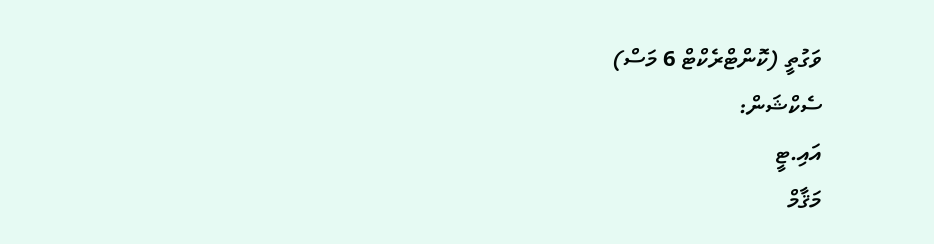ވަގުތީ (ކޮންޓްރެކްޓް 6 މަސް)
ސެކްޝަން:
އައި.ޓީ
މަޤާމް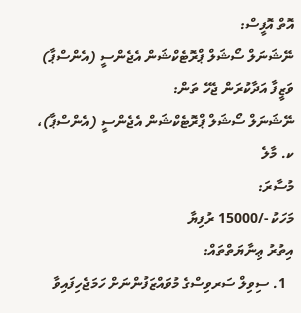އޮތް އޮފީސް:
ނޭޝަނަލް ސޯޝަލް ޕްރޮޓެކްޝަން އެޖެންސީ (އެންސްޕާ)
ވަޒީފާ އަދާކުރަން ޖެހޭ ތަން:
ނޭޝަނަލް ސޯޝަލް ޕްރޮޓެކްޝަން އެޖެންސީ (އެންސްޕާ)، ކ. މާލެ
މުސާރަ:
މަހަކު -/15000 ރުފިޔާ
އިތުރު ޢިނާޔަތްތައް:
  1. ސިވިލް ސަރވިސްގެ މުވައްޒަފުންނަށް ހަމަޖެހިފައިވާ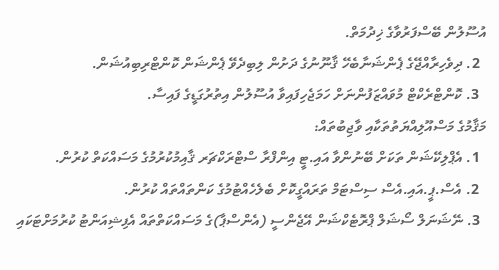އުސޫލުން ބޭސްފަރުވާގެ ޚިދުމަތް.
  2. ދިވެހިރާއްޖޭގެ ޕެންޝަނާބެހޭ ޤާނޫނުގެ ދަށުން ލިބިދެވޭ ޕެންޝަން ކޮންޓްރިބިއުޝަން.
  3. ކޮންޓްރެކްޓް މުވައްޒަފުންނަށް ހަމަޖެހިފައިވާ އުސޫލުން އިތުރުގަޑީގެ ފައިސާ.
މަޤާމުގެ މަސްއޫލިއްޔަތުތަކާއި ވާޖިބުތައް:
  1. އެޕްލިކޭޝަން ތަކަށް ބޭނުންވާ އައި.ޓީ އިންފްރާ ސްޓްރަކްޗަރ ޤާއިމުކުރުމުގެ މަސައްކަތް ކުރުން.
  2. އެސް.ޕީ.އައި.އެސް ސިސްޓަމް ތަރައްގީކޮށް ބެލެހެއްޓުމުގެ ކަންތައްތައް ކުރުން.
  3. ނޭޝަނަލް ސޯޝަލް ޕްރޮޓެކްޝަން އޭޖެންސީ (އެންސްޕާ)ގެ މަސައްކަތްތައް އެފިޝިއަންޓު ކުރުމަށްޓަކައި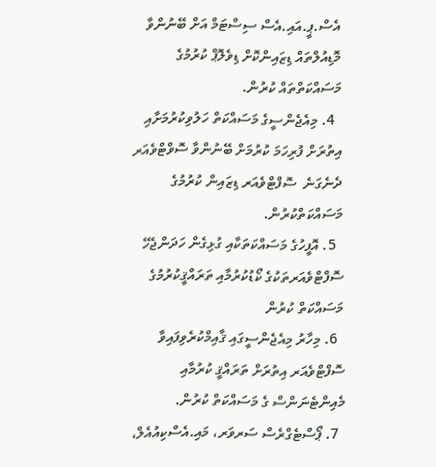އެސް.ޕީ.އައި.އެސް ސިސްޓަމް އަށް ބޭނުންވާ މޮޑިއުލްތައް ޑިޒައިންކޮށް ޑިވެލޮޕް ކުރުމުގެ މަސައްކަތްތައް ކުރުން.
  4. މިއެޖެންސީގެ މަސައްކަތް ހަލުވިކުރުމަށާއި އިތުރަށް ފުރިހަމަ ކުރުމަށް ބޭނުންވާ ސޮވްޓްވެއަރ ދެނެގަނެ  ސޮފްޓްވެއަރ ޑިޒައިން ކުރުމުގެ މަސައްކަތްކުރުން.
  5. އޮފީހުގެ މަސައްކަތަކާއި ގުޅިގެން ހަދަންޖެހޭ ސޮފްޓްވެއަރތަކުގެ ކޯޑުކުރުމާއި ތަރައްޤީކުރުމުގެ މަސައްކަތް ކުރުން
  6. މިހާރު މިއެޖެންސީގައި ޤާއިމްކުރެވިފައިވާ ސޮފްޓްވެއަރ އިތުރަށް ތަރައްޤީ ކުރުމާއި މެއިންޓެނަންސް ގެ މަސައްކަތް ކުރުން.
  7. ޕޯސްޓެގްރެސް ސަރވަރ، މައި.އެސްކިއުއެލް،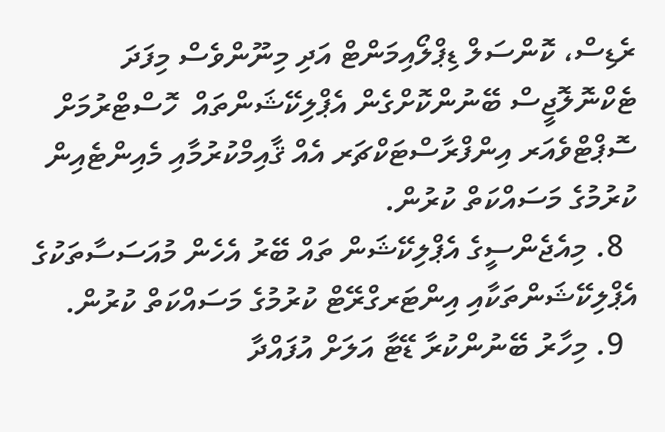ރެޑިސް، ކޮންސަލް ޑިޕްލޯއިމަންޓް އަދި މިނޫންވެސް މިފަދަ ޓެކްނޮލޮޖީސް ބޭނުންކޮށްގެން އެޕްލިކޭޝަންތައް  ހޮސްޓްރުމަށް ސޮޕްޓްވެއަރ އިންފްރާސްޓަކްޗަރ އެއް ޤާއިމްކުރުމާއި މެއިންޓެއިން ކުރުމުގެ މަސައްކަތް ކުރުން.
  8. މިއެޖެންސީގެ އެޕްލިކޭޝަން ތައް ބޭރު އެހެން މުއަސަސާތަކުގެ އެޕްލިކޭޝަންތަކާއި އިންޓަރގްރޭޓް ކުރުމުގެ މަސައްކަތް ކުރުން.
  9. މިހާރު ބޭނުންކުރާ ޑޭޓާ އަލަށް އުފައްދާ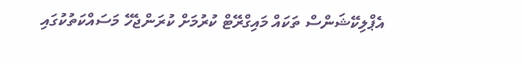އެޕްލިކޭޝަންސް ތަކައް މައިގްރޭޓް ކުރުމަށް ކުރަންޖެހޭ މަސައްކަތުކުގައި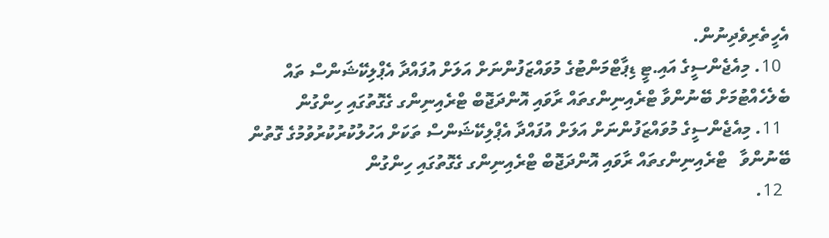އެހީތެރިވެދިނުން.
  10. މިއެޖެންސީގެ އައި.ޓީ ޑިޕާޓްމަންޓުގެ މުވައްޒަފުންނަށް އަލަށް އުފައްދާ އެޕްލިކޭޝަންސް ތައް ބެލެހެއްޓުމަށް ބޭނުންވާ ޓްރެއިނިންގތައް ރާވައި އޮންދަޖޮބް ޓްރެއިނިންގ ގެގޮތުގައި ހިންގުން
  11. މިއެޖެންސީގެ މުވައްޒަފުންނަށް އަލަށް އުފައްދާ އެޕްލިކޭޝަންސް ތަކަށް އަހުލުކުރުކުރުވުމުގެ ގޮތުން  ބޭނުންވާ   ޓްރެއިނިންގތައް ރާވައި އޮންދަޖޮބް ޓްރެއިނިންގ ގެގޮތުގައި ހިންގުން
  12.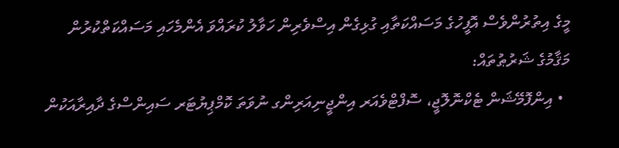މީގެ އިތުރުންވެސް އޮފީހުގެ މަސައްކަތާއި ގުޅިގެން އިސްވެރިން ހަވާލު ކުރައްވަ އެންމެހައި މަސައްކަތްކުރުން
މަޤާމުގެ ޝަރުޠުތައް:
  • އިންފޮމޭޝަން ޓެކްނޮލޮޖީ، ސޮފްޓްވެއަރ އިންޖީނިއަރިންގ ނުވަތަ ކޮމްޕިޔުޓަރ ސައިންސްގެ ދާއިރާއަކުން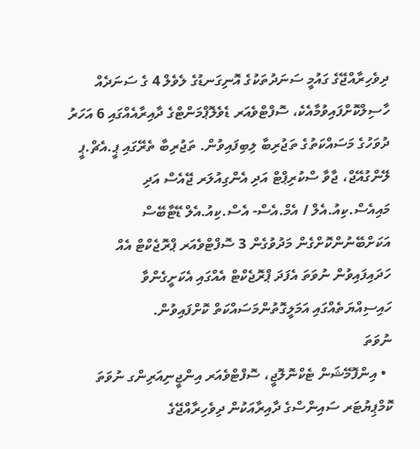ދިވެހިރާއްޖޭގެ ގައުމީ ސަނަދުތަކުގެ އޮނިގަނޑުގެ ލެވެލް 4 ގެ ސަނަދެއް ހާސިލްކޮށްފައިވުމާއެކެ، ސޮފްޓްވެއަރ ޑެވެލޮޕްމަންޓްގެ ދާއިރާއެއްގައި 6 އަހަރު ދުވަހުގެ މަސައްކަތުގެ ތަޖުރިބާ ލިބިފައިވުން. ތަޖުރިބާ ތެރޭގައި ޕީ.އެޗް.ޕީ ލޭންގުއޭޖް، ޖާވާ ސްކުރިޕްޓް އަދި އެންގިއުލަރ ޖޭއެސް އަދި މައިއެސް.ކިއު.އެލް / އެމް.އެސް- އެސް.ކިއު.އެލް ޑޭޓާބޭސް އަކަށްބޭނުންކޮށްގެން މަދުވުގެން 3 ސޮފްޓްވެއަރ ޕްރޮޖެކްޓް އެއް ހަދައިފައިވުން ނުވަތަ އެފަދަ ޕްރޮޖެކްޓް އެއްގައި އެކަށީގެންވާ ހައިސިއްޔަތެއްގައި އަމަލީގޮތުންމަސައްކަތް ކޮށްފައިވުން.
ނުވަތަ
  • އިންފޮމޭޝަން ޓެކްނޮލޮޖީ، ސޮފްޓްވެއަރ އިންޖީނިއަރިންގ ނުވަތަ ކޮމްޕިޔުޓަރ ސައިންސްގެ ދާއިރާއަކުން ދިވެހިރާއްޖޭގެ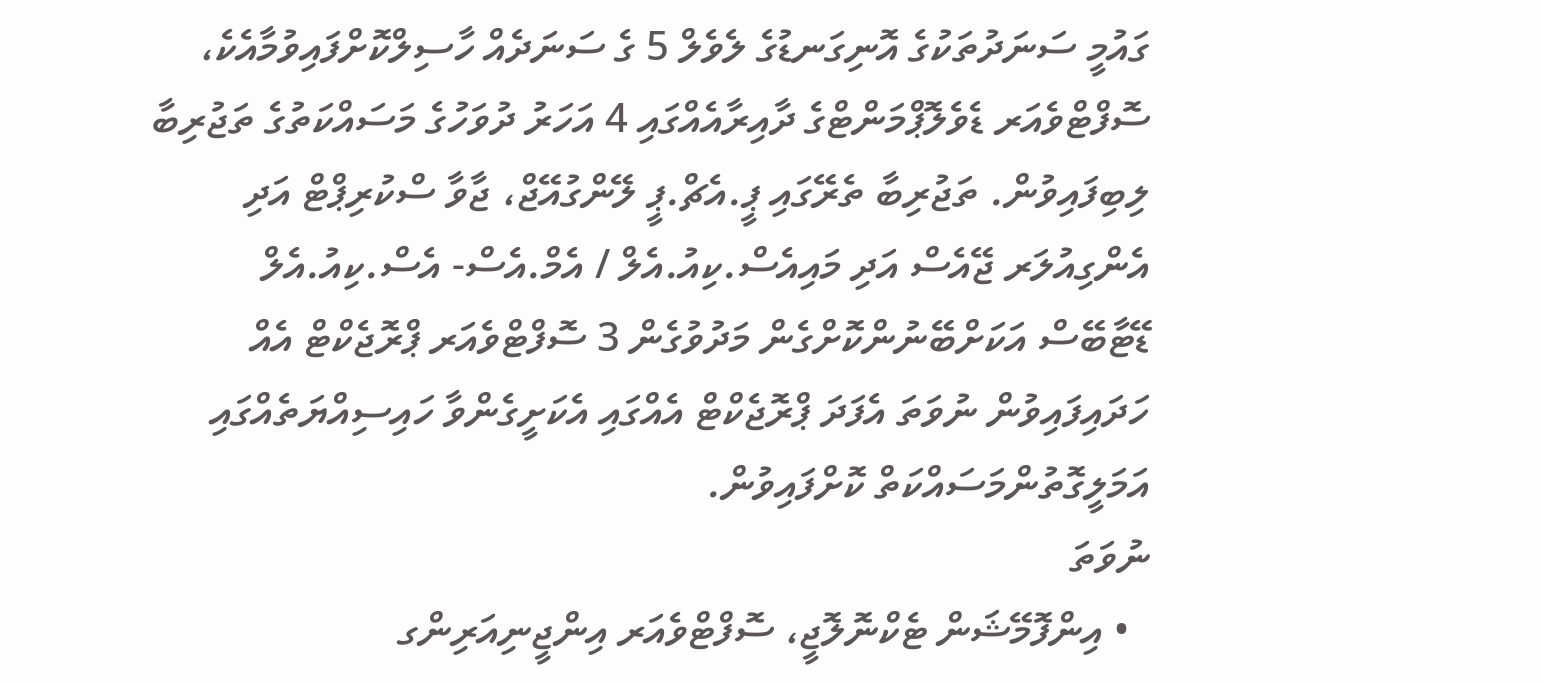ގައުމީ ސަނަދުތަކުގެ އޮނިގަނޑުގެ ލެވެލް 5 ގެ ސަނަދެއް ހާސިލްކޮށްފައިވުމާއެކެ، ސޮފްޓްވެއަރ ޑެވެލޮޕްމަންޓްގެ ދާއިރާއެއްގައި 4 އަހަރު ދުވަހުގެ މަސައްކަތުގެ ތަޖުރިބާ ލިބިފައިވުން. ތަޖުރިބާ ތެރޭގައި ޕީ.އެޗް.ޕީ ލޭންގުއޭޖް، ޖާވާ ސްކުރިޕްޓް އަދި އެންގިއުލަރ ޖޭއެސް އަދި މައިއެސް.ކިއު.އެލް / އެމް.އެސް- އެސް.ކިއު.އެލް ޑޭޓާބޭސް އަކަށްބޭނުންކޮށްގެން މަދުވުގެން 3 ސޮފްޓްވެއަރ ޕްރޮޖެކްޓް އެއް ހަދައިފައިވުން ނުވަތަ އެފަދަ ޕްރޮޖެކްޓް އެއްގައި އެކަށީގެންވާ ހައިސިއްޔަތެއްގައި އަމަލީގޮތުންމަސައްކަތް ކޮށްފައިވުން.
ނުވަތަ
  • އިންފޮމޭޝަން ޓެކްނޮލޮޖީ، ސޮފްޓްވެއަރ އިންޖީނިއަރިންގ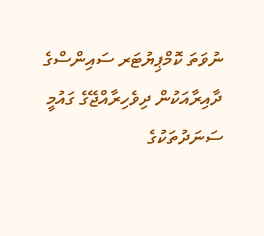ނުވަތަ ކޮމްޕިޔުޓަރ ސައިންސްގެ ދާއިރާއަކުން ދިވެހިރާއްޖޭގެ ގައުމީ ސަނަދުތަކުގެ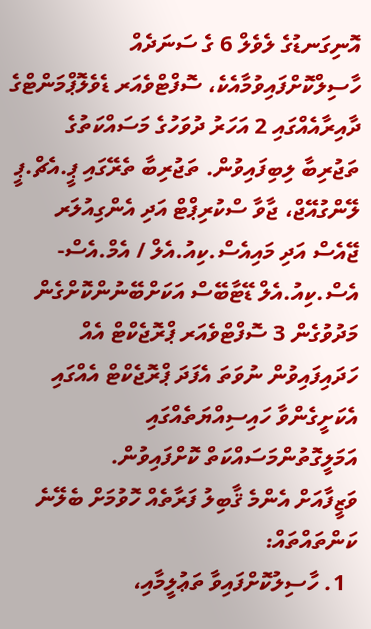އޮނިގަނޑުގެ ލެވެލް 6 ގެ ސަނަދެއް ހާސިލްކޮށްފައިވުމާއެކެ، ސޮފްޓްވެއަރ ޑެވެލޮޕްމަންޓްގެ ދާއިރާއެއްގައި 2 އަހަރު ދުވަހުގެ މަސައްކަތުގެ ތަޖުރިބާ ލިބިފައިވުން. ތަޖުރިބާ ތެރޭގައި ޕީ.އެޗް.ޕީ ލޭންގުއޭޖް، ޖާވާ ސްކުރިޕްޓް އަދި އެންގިއުލަރ ޖޭއެސް އަދި މައިއެސް.ކިއު.އެލް / އެމް.އެސް- އެސް.ކިއު.އެލް ޑޭޓާބޭސް އަކަށްބޭނުންކޮށްގެން މަދުވުގެން 3 ސޮފްޓްވެއަރ ޕްރޮޖެކްޓް އެއް ހަދައިފައިވުން ނުވަތަ އެފަދަ ޕްރޮޖެކްޓް އެއްގައި އެކަށީގެންވާ ހައިސިއްޔަތެއްގައި އަމަލީގޮތުންމަސައްކަތް ކޮށްފައިވުން.
ވަޒީފާއަށް އެންމެ ޤާބިލު ފަރާތެއް ހޮވުމަށް ބެލޭނެ ކަންތައްތައް:
  1. ހާސިލުކޮށްފައިވާ ތަޢުލީމާއި،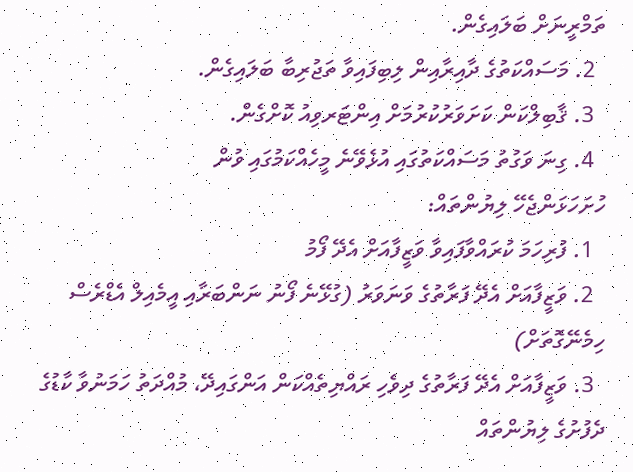ތަމްރީނަށް ބަލައިގެން.
  2. މަސައްކަތުގެ ދާއިރާއިން ލިބިފައިވާ ތަޖުރިބާ ބަލައިގެން.
  3. ޤާބިލްކަން ކަށަވަރުކުރުމަށް އިންޓަރވިއު ކޮށްގެން.
  4. ގިނަ ވަގުތު މަސައްކަތުގައި އުޅެވޭނެ މީހެއްކަމުގައި ވުން
ހުށަހަޅަންޖެހޭ ލިޔުންތައް:
  1. ފުރިހަމަ ކުރައްވާފައިވާ ވަޒީފާއަށް އެދޭ ފޯމު
  2. ވަޒީފާއަށް އެދޭ ފަރާތުގެ ވަނަވަރު (ގުޅޭނެ ފޯނު ނަންބަރާއި އީމެއިލް އެޑްރެސް ހިމެނޭގޮތަށް)
  3. ވަޒީފާއަށް އެދޭ ފަރާތުގެ ދިވެހި ރައްޔިތެއްކަން އަންގައިދޭ، މުއްދަތު ހަމަނުވާ ކާޑުގެ ދެފުށުގެ ލިޔުންތައް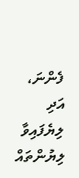ފެންނަ، އަދި ލިޔެފައިވާ ލިޔުންތައް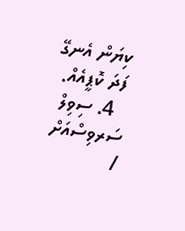ކިޔަން އެނގޭ ފަދަ ކޮޕީއެއް.
  4. ސިވިލް ސަރވިސްއަށް /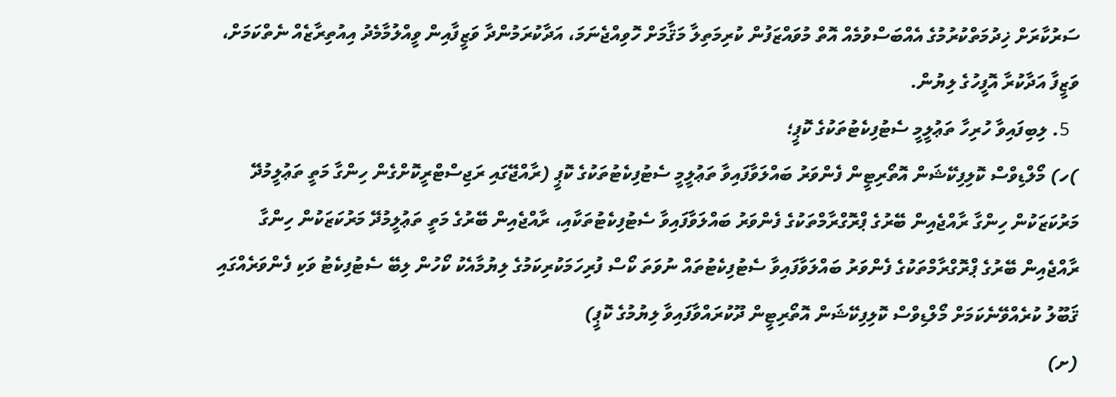ސަރުކާރަށް ޚިދުމަތްކުރުމުގެ އެއްބަސްވުމެއް އޮތް މުވައްޒަފުން ކުރިމަތިލާ މަޤާމަށް ހޮވިއްޖެނަމަ، އަދާކުރަމުންދާ ވަޒީފާއިން ވީއްލުމާމެދު އިއުތިރާޒެއް ނެތްކަމަށް، ވަޒީފާ އަދާކުރާ އޮފީހުގެ ލިޔުން.
  5. ލިބިފައިވާ ހުރިހާ ތަޢުލީމީ ސެޓުފިކެޓުތަކުގެ ކޮޕީ؛
)ހ) މޯލްޑިވްސް ކޮލިފިކޭޝަން އޮތޯރިޓީން ފެންވަރު ބައްލަވާފައިވާ ތަޢުލީމީ ސެޓުފިކެޓުތަކުގެ ކޮޕީ (ރާއްޖޭގައި ރަޖިސްޓްރީކޮށްގެން ހިންގާ މަތީ ތަޢުލީމުދޭ މަރުކަޒަކުން ހިންގާ ރާއްޖެއިން ބޭރުގެ ޕްރޮގްރާމްތަކުގެ ފެންވަރު ބައްލަވާފައިވާ ސެޓުފިކެޓުތަކާއި، ރާއްޖެއިން ބޭރުގެ މަތީ ތަޢުލީމުދޭ މަރުކަޒަކުން ހިންގާ ރާއްޖެއިން ބޭރުގެ ޕްރޮގްރާމްތަކުގެ ފެންވަރު ބައްލަވާފައިވާ ސެޓުފިކެޓުތައް ނުވަތަ ކޯސް ފުރިހަމަކުރިކަމުގެ ލިޔުމާއެކު ކޯހުން ލިބޭ ސެޓުފިކެޓު ވަކި ފެންވަރެއްގައި ޤަބޫލު ކުރެއްވޭނެކަމަށް މޯލްޑިވްސް ކޮލިފިކޭޝަން އޮތޯރިޓީން ދޫކުރައްވާފައިވާ ލިޔުމުގެ ކޮޕީ)
(ށ)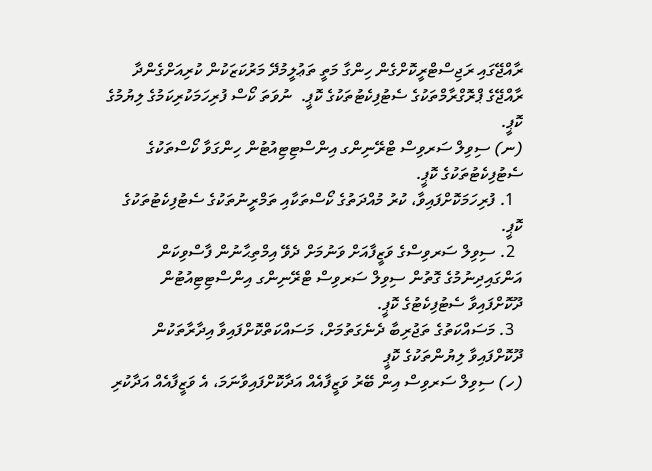ރާއްޖޭގައި ރަޖިސްޓްރީކޮށްގެން ހިންގާ މަތީ ތަޢުލީމުދޭ މަރުކަޒަކުން ކުރިއަށްގެންދާ ރާއްޖޭގެ ޕްރޮގްރާމްތަކުގެ ސެޓުފިކެޓުތަކުގެ ކޮޕީ.  ނުވަތަ ކޯސް ފުރިހަމަކުރިކަމުގެ ލިޔުމުގެ ކޮޕީ.
(ނ) ސިވިލް ސަރވިސް ޓްރޭނިންގ އިންސްޓިޓިއުޓުން ހިންގަވާ ކޯސްތަކުގެ ސެޓުފިކެޓުތަކުގެ ކޮޕީ.
  1. ފުރިހަމަކޮށްފައިވާ، ކުރު މުއްދަތުގެ ކޯސްތަކާއި ތަމްރީނުތަކުގެ ސެޓުފިކެޓުތަކުގެ ކޮޕީ.
  2. ސިވިލް ސަރވިސްގެ ވަޒީފާއަށް ވަނުމަށް ދެވޭ އިމްތިޙާނުން ފާސްވިކަން އަންގައިދިނުމުގެ ގޮތުން ސިވިލް ސަރވިސް ޓްރޭނިންގ އިންސްޓިޓިއުޓުން ދޫކޮށްފައިވާ ސެޓުފިކެޓުގެ ކޮޕީ.
  3. މަސައްކަތުގެ ތަޖުރިބާ ދެނެގަތުމަށް، މަސައްކަތްކޮށްފައިވާ އިދާރާތަކުން ދޫކޮށްފައިވާ ލިޔުންތަކުގެ ކޮޕީ
(ހ) ސިވިލް ސަރވިސް އިން ބޭރު ވަޒީފާއެއް އަދާކޮށްފައިވާނަމަ، އެ ވަޒީފާއެއް އަދާކުރި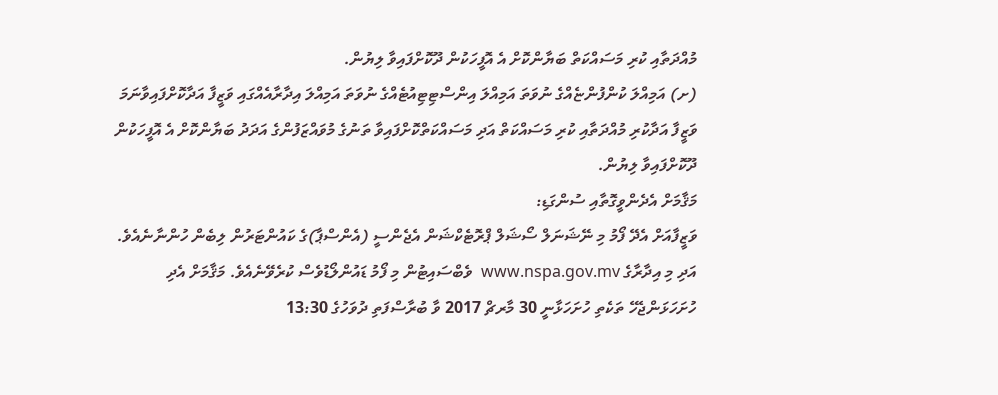މުއްދަތާއި ކުރި މަސައްކަތް ބަޔާންކޮށް އެ އޮފީހަކުން ދޫކޮށްފައިވާ ލިޔުން.
(ށ) އަމިއްލަ ކުންފުންޏެއްގެ ނުވަތަ އަމިއްލަ އިންސްޓިޓިއުޓެއްގެ ނުވަތަ އަމިއްލަ އިދާރާއެއްގައި ވަޒީފާ އަދާކޮށްފައިވާނަމަ ވަޒީފާ އަދާކުރި މުއްދަތާއި ކުރި މަސައްކަތް އަދި މަސައްކަތްކޮށްފައިވާ ތަނުގެ މުވައްޒަފުންގެ އަދަދު ބަޔާންކޮށް އެ އޮފީހަކުން ދޫކޮށްފައިވާ ލިޔުން.
މަޤާމަށް އެދެންވީގޮތާއި ސުންގަޑި:
ވަޒީފާއަށް އެދޭ ފޯމު މި ނޭޝަނަލް ސޯޝަލް ޕްރޮޓެކްޝަން އެޖެންސީ (އެންސްޕާ)ގެ ކައުންޓަރުން ލިބެން ހުންނާނެއެވެ. އަދި މި އިދާރާގެ www.nspa.gov.mv  ވެބްސައިޓުން މި ފޯމު ޑައުންލޯޑުވެސް ކުރެވޭނެއެވެ. މަޤާމަށް އެދި ހުށަހަޅަންޖެހޭ ތަކެތި ހުށަހަޅާނީ 30 މާރޗް 2017 ވާ ބުރާސްފަތި ދުވަހުގެ 13:30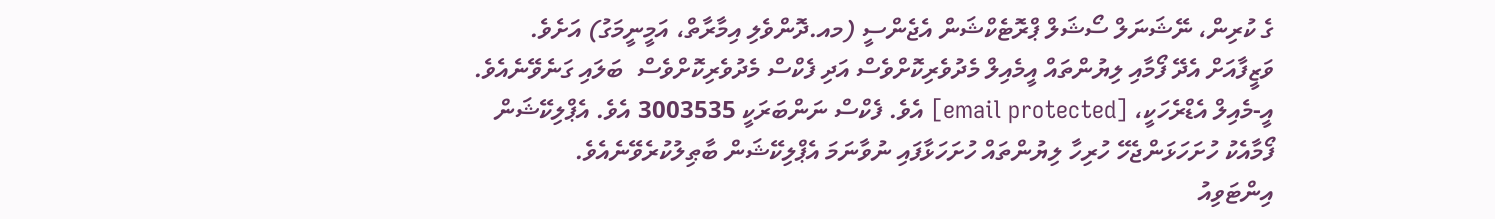ގެ ކުރިން، ނޭޝަނަލް ސޯޝަލް ޕްރޮޓެކްޝަން އެޖެންސީ (މއ.ދޮންވެލި އިމާރާތް، އަމީނީމަގު) އަށެވެ. ވަޒީފާއަށް އެދޭ ފޯމާއި ލިޔުންތައް އީމެއިލް މެދުވެރިކޮށްވެސް އަދި ފެކްސް މެދުވެރިކޮށްވެސް  ބަލައި ގަނެވޭނެއެވެ. އީ-މެއިލް އެޑްރެހަކީ، [email protected] އެވެ. ފެކްސް ނަންބަރަކީ 3003535 އެވެ. އެޕްލިކޭޝަން ފޯމާއެކު ހުށަހަޅަންޖެހޭ ހުރިހާ ލިޔުންތައް ހުށަހަޅާފައި ނުވާނަމަ އެޕްލިކޭޝަން ބާޠިލުކުރެވޭނެއެވެ.
އިންޓަވިއު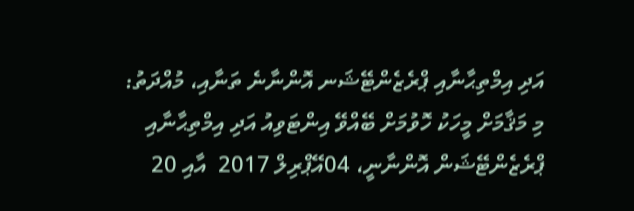އަދި އިމްތިޙާނާއި ޕްރެޒެންޓޭޝަނ އޮންނާނެ ތަނާއި، މުއްދަތު:
މި މަޤާމަށް މީހަކު ހޮވުމަށް ބޭއްވޭ އިންޓަވިއު އަދި އިމްތިޙާނާއި ޕްރެޒެންޓޭޝަން އޮންނާނީ، 04އޭޕްރިލް 2017  އާއި 20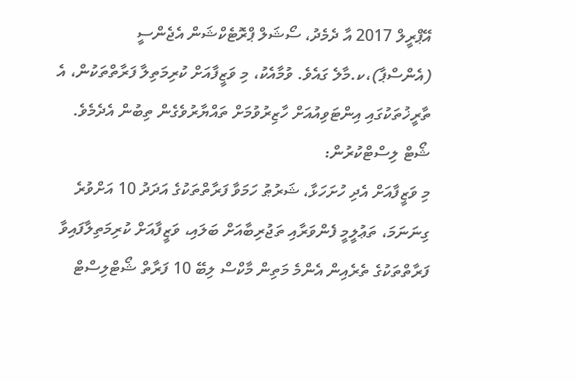އޭޕްރީލް 2017 އާ ދެމެދު، ސޯޝަލް ޕްރޮޓެކްޝަން އެޖެންސީ (އެންސްޕާ)،ކ.މާލެ ގައެވެ. ވުމާއެކު، މި ވަޒީފާއަށް ކުރިމަތިލާ ފަރާތްތަކުން، އެ ތާރީޚުތަކުގައި އިންޓަވިއުއަށް ހާޒިރުވުމަށް ތައްޔާރުވެގެން ތިބުން އެދެމެވެ.
ޝޯޓް ލިސްޓްކުރުން:
މި ވަޒީފާއަށް އެދި ހުށަހަޅާ، ޝަރުޠު ހަމަވާ ފަރާތްތަކުގެ އަދަދު 10 އަށްވުރެ ގިނަނަމަ، ތަޢުލީމީ ފެންވަރާއި ތަޖުރިބާއަށް ބަލައި، ވަޒީފާއަށް ކުރިމަތިލާފައިވާ ފަރާތްތަކުގެ ތެރެއިން އެންމެ މަތިން މާކްސް ލިބޭ 10 ފަރާތް ޝޯޓްލިސްޓް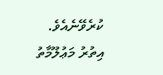ކުރެވޭނެއެވެ.
އިތުރު މަޢުލޫމާތު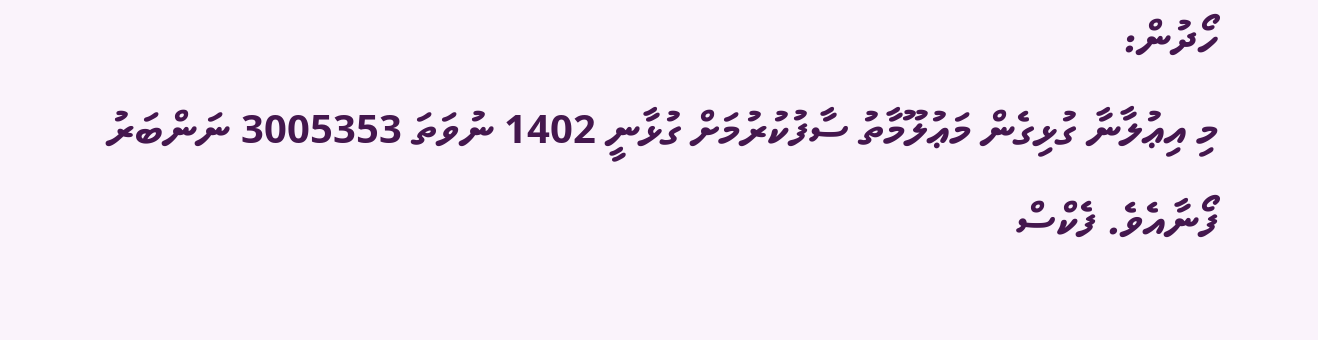ހޯދުން:
މި އިޢުލާނާ ގުޅިގެން މަޢުލޫމާތު ސާފުކުރުމަށް ގުޅާނީ 1402 ނުވަތަ 3005353 ނަންބަރު ފޯނާއެވެ. ފެކްސް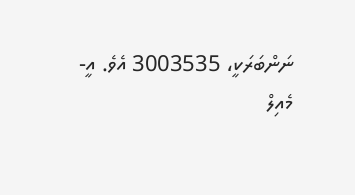ނަންބަރަކީ، 3003535 އެވެ. އީ-މެއިލް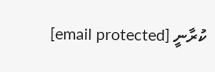ކުރާނީ [email protected]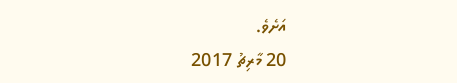އަށެވެ.
20 މާރިޗު 2017